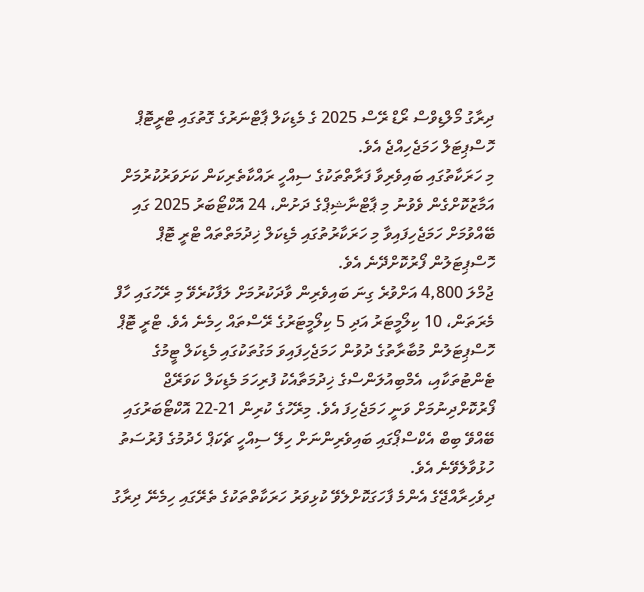ދިރާގު މޯލްޑިވްސް ރޯޑް ރޭސް 2025 ގެ މެޑިކަލް ޕާޓްނަރުގެ ގޮތުގައި ޓްރީޓޮޕް ހޮސްޕިޓަލް ހަމަޖެހިއްޖެ އެވެ.
މި ހަރަކާތުގައި ބައިވެރިވާ ފަރާތްތަކުގެ ސިއްހީ ރައްކާތެރިކަން ކަށަވަރުކުރުމަށް އަމާޒުކޮށްގެން ވެވުނު މި ޕާޓްނާޝިޕްގެ ދަށުން، 24 އޮކްޓޯބަރު 2025 ގައި ބޭއްވުމަށް ހަމަޖެހިފައިވާ މި ހަރަކާރުތުގައި މެޑިކަލް ޚިދުމަތްތައް ޓްރީ ޓޮޕް ހޮސްޕިޓަލުން ފޯރުކޮށްދޭނެ އެވެ.
ޖުމްލަ 4,800 އަށްވުރެ ގިނަ ބައިވެރިން ވާދަކުރުމަށް ލަފާކުރެވޭ މި ރޭހުގައި ހާފް މެރަތަން، 10 ކިލޯމީޓަރު އަދި 5 ކިލޯމީޓަރުގެ ރޭސްތައް ހިމެނެ އެވެ. ޓްރީ ޓޮޕް ހޮސްޕިޓަލުން މުބާރާތުގެ ދުވުން ހަމަޖެހިފައިވަ މަގުތަކުގައި މެޑިކަލް ޓީމުގެ ޓެންޓުތަކާއި، އެމްބިއުލަންސްގެ ޚިދުމަތާއެކު ފުރިހަމަ މެޑިކަލް ކަވަރޭޖް ފޯރުކޮށްދިނުމަށް ވަނީ ހަމަޖެހިފަ އެވެ. މިރޭހުގެ ކުރިން 21-22 އޮކްޓޯބަރުގައި ބޭއްވޭ ބިބް އެކްސްޕޯގައި ބައިވެރިންނަށް ހިލޭ ސިއްހީ ޗެކަޕް ހެދުމުގެ ފުރުސަތު ހުޅުވާލެވޭނެ އެވެ.
ދިވެހިރާއްޖޭގެ އެންމެ ފާހަގަކޮށްލެވޭ ކުޅިވަރު ހަރަކާތްތަކުގެ ތެރޭގައި ހިމެނޭ ދިރާގު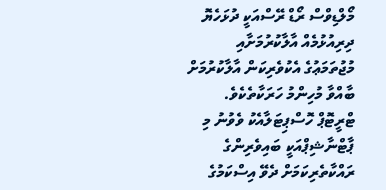މޯލްޑިވްސް ރޯޑް ރޭސްއަކީ ދުޅަހެޔޮ ދިރިއުޅުމެއް އާލާކުރުމަށާއި މުޖުތަމަޢުގެ އެކުވެރިކަން އާލާކުރުމަށް ބާއްވާ މުހިންމު ހަރަކާތެކެވެ. ޓްރީޓޮޕް ހޮސްޕިޓަލާއެކު ވެވުނު މި ޕާޓްނާޝިޕްއަކީ ބައިވެރިންގެ ރައްކާތެރިކަމަށް ދެވޭ އިސްކަމުގެ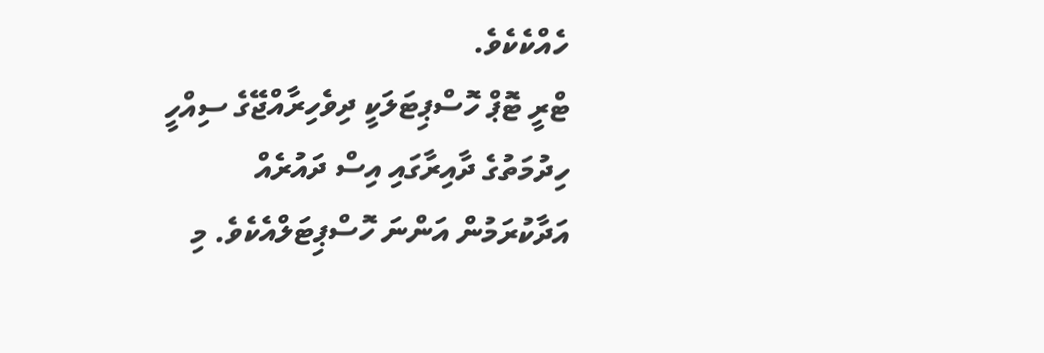ހެއްކެކެވެ.
ޓްރީ ޓޮޕް ހޮސްޕިޓަލަކީ ދިވެހިރާއްޖޭގެ ސިއްހީ ހިދުމަތުގެ ދާއިރާގައި އިސް ދައުރެއް އަދާކުރަމުން އަންނަ ހޮސްޕިޓަލްއެކެވެ. މި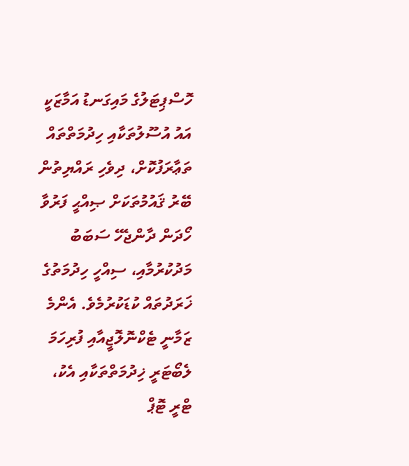ހޮސްޕިޓަލުގެ މައިގަނޑު އަމާޒަކީ އައު އުސޫލުތަކާއި ހިދުމަތްތައް ތަޢާރަފުކޮށް، ދިވެހި ރައްޔިތުން ބޭރު ޤައުމުތަކަށް ޞިއްޙީ ފަރުވާ ހޯދަން ދާންޖެހޭ ސަބަބު މަދުކުރުމާއި، ސިއްހީ ހިދުމަތުގެ ޚަރަދުތައް ކުޑަކުރުމެވެ. އެންމެ ޒަމާނީ ޓެކްނޮލޮޖީއާއި ފުރިހަމަ ލެބޯޓަރީ ޚިދުމަތްތަކާއި އެކު، ޓްރީ ޓޮޕް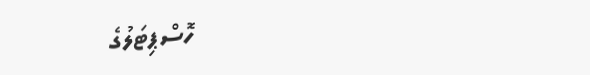ހޮސްޕިޓަލުގެ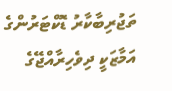ތަޖުރިބާކާރު ޑޮކްޓަރުންގެ އަމާޒަކީ ދިވެހިރާއްޖޭގެ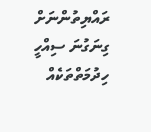ރައްޔިތުންނަށް ގިނަގުނަ ސިއްހީ ހިދުމަތްތަކެއް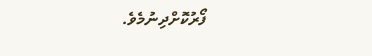ފޯރުކޮށްދިނުމެވެ.